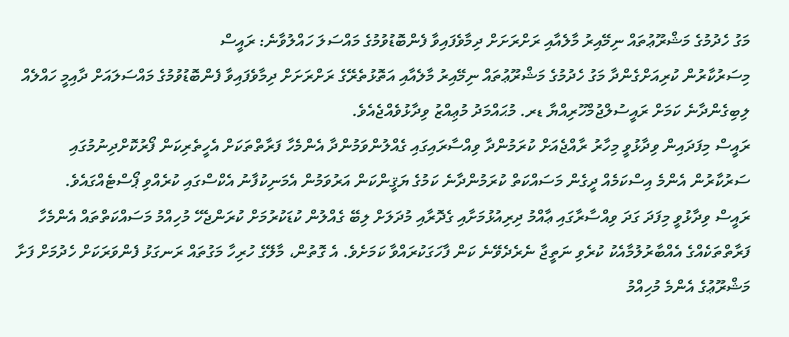މަގު ހެދުމުގެ މަޝްރޫޢުތައް ނިމޭއިރު މާލެއާއި ރަށްރަށަށް ދިމާވެފައިވާ ފެންބޮޑުވުމުގެ މައްސަލަ ހައްލުވާނެ: ރައީސް
މިސަރުކާރުން ކުރިއަށްގެންދާ މަގު ހެދުމުގެ މަޝްރޫޢުތައް ނިމޭއިރު މާލެއާއި އަތޮޅުތެރޭގެ ރަށްރަށަށް ދިމާވެފައިވާ ފެންބޮޑުވުމުގެ މައްސަލައަށް ދާއިމީ ހައްލެއް ލިބިގެންދާނެ ކަމަށް ރައީސުލްޖުމްހޫރިއްޔާ ޑރ. މުޙައްމަދު މުޢިއްޒު ވިދާޅުވެއްޖެއެވެ.
ރައީސް މިފަދައިން ވިދާޅުވީ މިހާރު ރާއްޖެއަށް ކުރަމުންދާ ވިއްސާރައިގައި ގެއްލުންވަމުންދާ އެންމެހާ ފަރާތްތަކަށް އެހީތެރިކަން ފޯރުކޮށްދިނުމުގައި ސަރުކާރުން އެންމެ އިސްކަމެއް ދީގެން މަސައްކަތް ކުރަމުންދާނެ ކަމުގެ ޔަޤީންކަން އަރުވަމުން އެމަނިކުފާނު އެކްސްގައި ކުރެއްވި ޕޯސްޓެއްގައެވެ.
ރައީސް ވިދާޅުވީ މިފަދަ ގަދަ ވިއްސާރާގައި ޢާއްމު ދިރިއުޅުމަށާއި ގެދޮރާއި މުދަލަށް ލިބޭ ގެއްލުން ކުޑަކުރުމަށް ކުރަންޖެހޭ މުހިއްމު މަސައްކަތްތައް އެންމެހާ ފަރާތްތަކެއްގެ އެއްބާރުލުމާއެކު ކުރެވި ނަތީޖާ ނެރެދެވޭނެ ކަން ފާހަގަކުރައްވާ ކަމަށެވެ. އެ ގޮތުން، މާލޭގެ ހުރިހާ މަގުތައް ރަނގަޅު ފެންވަރަކަށް ހެދުމަށް ފަށާ މަޝްރޫޢުގެ އެންމެ މުހިއްމު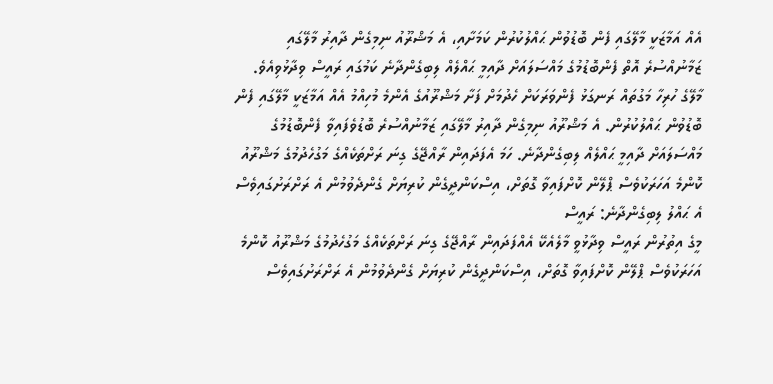އެއް އަމާޒަކީ މާލޭގައި ފެން ބޮޑުވުން ޙައްލުކުރުން ކަމަށާއި، އެ މަޝްރޫއު ނިމިގެން ދާއިރު މާލޭގައި ޒަމާނުއްސުރެ އޮތް ފެންބޮޑުމުގެ މައްސަލައަށް ދާއިމީ ޙައްލެއް ލިބިގެންދާނެ ކަމުގައި ރައީސް ވިދާޅުވިއެވެ.
މާލޭގެ ހުރިހާ މަގުތައް ރަނގަޅު ފެންވަރަކަށް ހެދުމަށް ފަށާ މަޝްރޫއުގެ އެންމެ މުހިއްމު އެއް އަމާޒަކީ މާލޭގައި ފެން ބޮޑުވުން ޙައްލުކުރުން. އެ މަޝްރޫއު ނިމިގެން ދާއިރު މާލޭގައި ޒަމާނުއްސުރެ ބޮޑުވެފައިވާ ފެންބޮޑުމުގެ މައްސަލައަށް ދާއިމީ ޙައްލެއް ލިބިގެންދާނެ. ހަމަ އެފަދައިން ރާއްޖޭގެ ގިނަ ރަށްތަކެއްގެ މަގުހެދުމުގެ މަޝްރޫއު ކޮންމެ އަހަރަކުވެސް ޕްލޭން ކޮށްފައިވާ ގޮތަށް، އިސްކަންދީގެން ކުރިޔަށް ގެންދެވުމުން އެ ރަށްރަށުގައިވެސް އެ ޙައްލު ލިބިގެންދާނެ: ރައީސް
މީގެ އިތުރުން ރައީސް ވިދާޅުވީ މާލެއެކޭ އެއްފަދައިން ރާއްޖޭގެ ގިނަ ރަށްތަކެއްގެ މަގުހެދުމުގެ މަޝްރޫއު ކޮންމެ އަހަރަކުވެސް ޕްލޭން ކޮށްފައިވާ ގޮތަށް، އިސްކަންދީގެން ކުރިޔަށް ގެންދެވުމުން އެ ރަށްރަށުގައިވެސް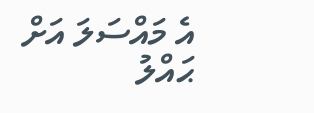އެ މައްސަލަ އަށް ޙައްލު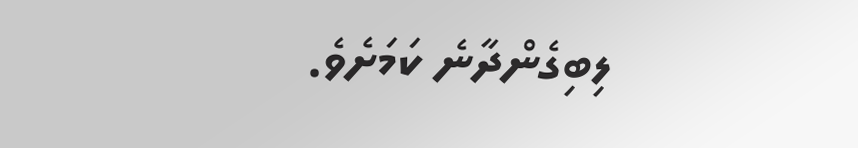ލިބިގެންދާނެ ކަމަށެވެ.